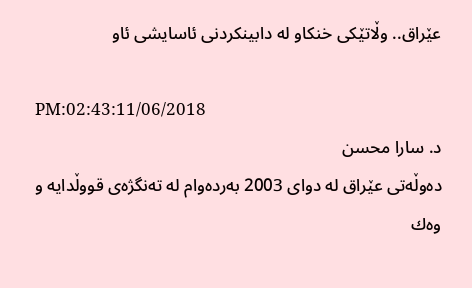عێراق.. وڵاتێكی خنكاو له دابینكردنی ئاسایشی ئاو

PM:02:43:11/06/2018
د. سارا محسن
ده‌وڵه‌تی عێراق له‌ دوای 2003 به‌رده‌وام له‌ ته‌نگژه‌ی ‌قووڵدایه‌ و وه‌ك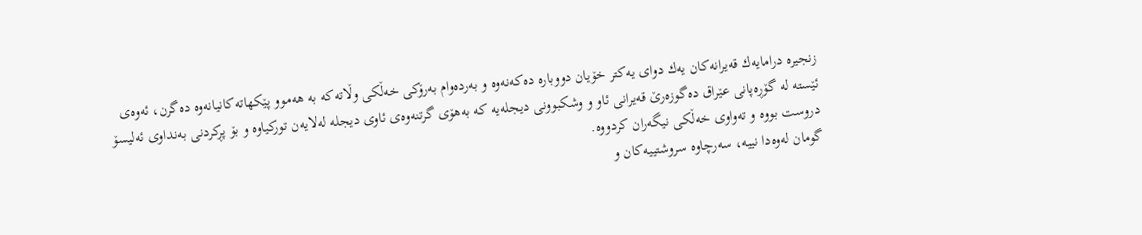زنجیره‌ درامایه‌ك قه‌یرانه‌كان یه‌ك دوای یه‌كتر خۆیان دووباره‌ ده‌كه‌نه‌وه‌ و به‌رده‌وام به‌رۆكی خه‌ڵكی وڵاته‌كه‌ به‌ هه‌موو پێكهاته‌كانیانه‌وه‌ ده‌گرن، ئه‌وه‌ی ئێسته‌ له‌ گۆڕه‌پانی عێراق ده‌گوزه‌رێ قه‌یرانی ئاو و وشكبوونی دیجله‌یه‌ كه‌ به‌هۆی گرتنه‌وه‌ی ئاوی دیجله‌ له‌لایه‌ن توركیاوه‌ و بۆ پڕكردنی به‌نداوی ئه‌لیسۆ دروست بووه‌ و ته‌واوی خه‌ڵكی نیگه‌ران كردووه‌.
گومان له‌وه‌دا نییه‌، سه‌رچاوه‌ سروشتییه‌كان و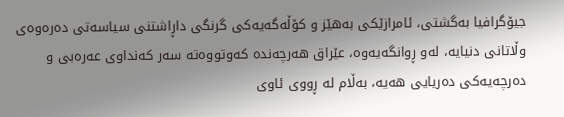جیۆگرافیا به‌گشتی، ئامرازێكی به‌هێز و كۆڵه‌گه‌یه‌كی گرنگی داڕاشتنی سیاسه‌تی ده‌ره‌وه‌ی وڵاتانی دنیایه‌، له‌و ڕوانگه‌یه‌وه‌، عێراق هه‌رچه‌نده‌ كه‌وتووه‌ته‌ سه‌ر كه‌نداوی عه‌ره‌بی و ده‌رچه‌یه‌كی ده‌ریایی هه‌یه‌، به‌ڵام له‌ ڕووی ئاوی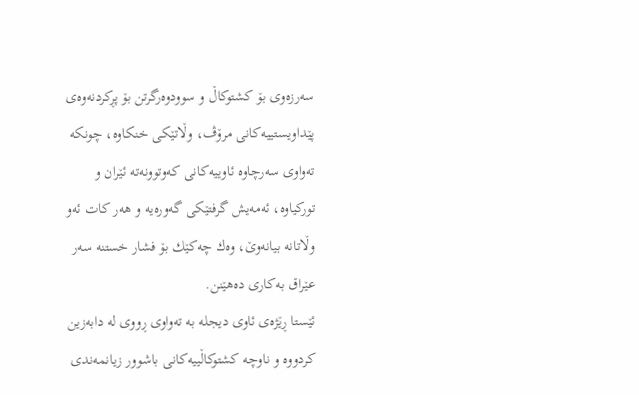سه‌رزه‌وی بۆ كشتوكاڵ و سوودوه‌رگرتن بۆ پڕكردنه‌وه‌ی پێداویستییه‌كانی مرۆڤ، وڵاتێكی خنكاوه‌، چونكه‌ ته‌واوی سه‌رچاوه‌ ئاوییه‌كانی كه‌وتوونه‌ته‌ ئێران و توركیاوه‌، ئه‌مه‌یش گرفتێكی گه‌وره‌یه‌ و هه‌ر كات ئه‌و وڵاتانه‌ بیانه‌وێ، وه‌ك چه‌كێك بۆ فشار خستنه‌ سه‌ر عێراق به‌كاری ده‌هێنن.
ئێستا ڕێژه‌ی ئاوی دیجله‌ به‌ ته‌واوی ڕووی له‌ دابه‌زین كردووه‌ و ناوچه‌ كشتوكاڵییه‌كانی باشوور زیانمه‌ندی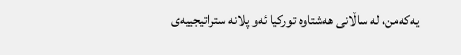یه‌كه‌من، له‌ ساڵانی هه‌شتاوه‌ توركیا ئه‌و پلانه‌ ستراتیجییه‌ی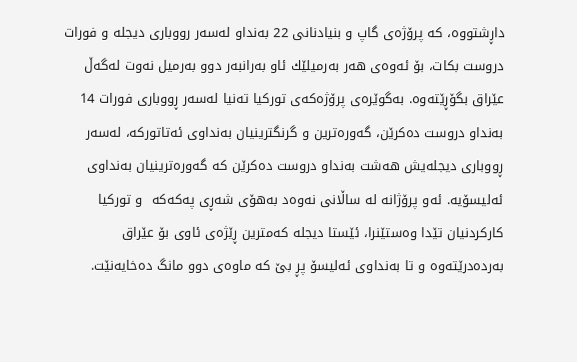داڕشتووه‌، كه‌ پرۆژه‌ی گاپ و بنیادنانی 22 به‌نداو له‌سه‌ر رووباری دیجله‌ و فورات دروست بكات، بۆ ئه‌وه‌ی هه‌ر به‌رمیلێك ئاو به‌رانبه‌ر دوو به‌رمیل نه‌وت له‌گه‌ڵ عێراق بگۆڕێته‌وه‌. به‌گوێره‌ی پرۆژه‌كه‌ی توركیا ته‌نیا له‌سه‌ر ڕووباری فورات 14 به‌نداو دروست ده‌كرێن، گه‌وره‌ترین و گرنگترینیان به‌نداوی ئه‌تاتوركه‌، له‌سه‌ر ڕووباری دیجله‌یش هه‌شت به‌نداو دروست ده‌كرێن كه‌ گه‌وره‌ترینیان به‌نداوی ئه‌لیسۆیه‌. ئه‌و پرۆژانه‌ له‌ ساڵانی نه‌وه‌د به‌هۆی شه‌ڕی په‌كه‌كه‌  و توركیا كاركردنیان تێدا وه‌ستێنرا، ئێستا دیجله‌ كه‌مترین ڕێژه‌ی ئاوی بۆ عێراق به‌رده‌درێته‌وه‌ و تا به‌نداوی ئه‌لیسۆ پڕ بێ كه‌ ماوه‌ی دوو مانگ ده‌خایه‌نێت.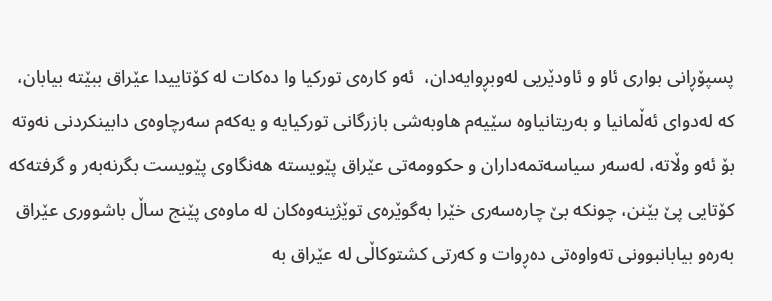پسپۆڕانی بواری ئاو و ئاودێریی له‌وبڕوایه‌دان،  ئەو کارەی تورکیا وا دەکات لە کۆتاییدا عێراق ببێتە بیابان، کە لەدوای ئەڵمانیا و بەریتانیاوە سێیەم هاوبەشی بازرگانی تورکیایە و یەکەم سەرچاوەی دابینکردنی نەوتە بۆ ئەو وڵاتە، له‌سه‌ر سیاسه‌تمه‌داران و حكوومه‌تی عێراق پێویسته‌ هه‌نگاوی پێویست بگرنه‌به‌ر و گرفته‌كه‌ كۆتایی پێ بێنن، چونكه‌ بێ چاره‌سه‌ری خێرا به‌گوێره‌ی توێژینه‌وه‌كان له‌ ماوه‌ی پێنج ساڵ باشووری عێراق به‌ره‌و بیابانبوونی ته‌واوه‌تی ده‌ڕوات و كه‌رتی كشتوكاڵی له‌ عێراق به‌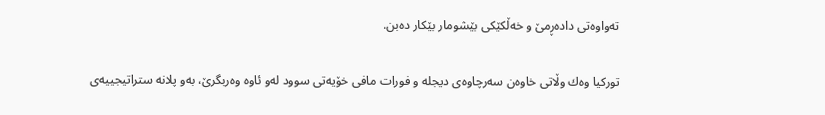ته‌واوه‌تی داده‌ڕمێ و خه‌ڵكێكی بێشومار بێكار ده‌بن.

توركیا وه‌ك وڵاتی خاوه‌ن سه‌رچاوه‌ی دیجله‌ و فورات مافی خۆیه‌تی سوود له‌و ئاوه‌ وه‌ربگرێ، به‌و پلانه‌ ستراتیجییه‌ی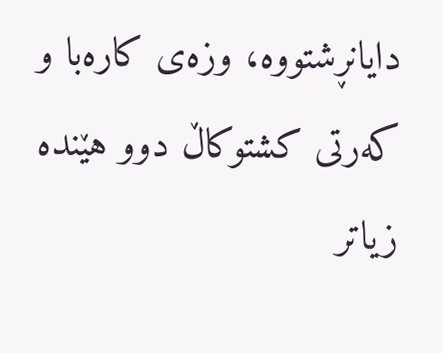دایانڕشتووه‌، وزه‌ی كاره‌با و كه‌رتی كشتوكاڵ دوو هێنده‌ زیاتر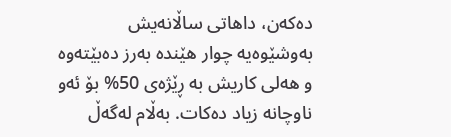ده‌كه‌ن، داهاتی ساڵانه‌یش به‌وشێوه‌یه‌ چوار هێنده‌ به‌رز ده‌بێته‌وه‌ و هه‌لی كاریش به‌ ڕێژه‌ی 50% بۆ ئه‌و ناوچانه‌ زیاد ده‌كات. به‌ڵام له‌گه‌ڵ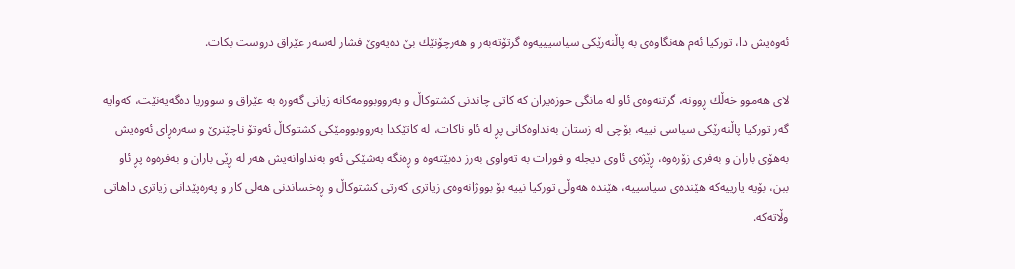ئه‌وه‌یش دا، توركیا ئه‌م هه‌نگاوه‌ی به‌ پاڵنه‌رێكی سیاسیییه‌وه‌ گرتۆته‌به‌ر و هه‌رچۆنێك بێ ده‌یه‌وێ فشار له‌سه‌ر عێراق دروست بكات.

لای هه‌موو خه‌ڵك ڕوونه‌، گرتنه‌وه‌ی ئاو له‌ مانگی حوزه‌یران كه‌ كاتی چاندنی كشتوكاڵ و به‌رووبوومه‌كانه‌ زیانی گه‌وره‌ به‌ عێراق و سووریا ده‌گه‌یه‌نێت، كه‌وایه‌ گه‌ر توركیا پاڵنه‌رێكی سیاسی نییه‌، بۆچی له‌ زستان به‌نداوه‌كانی پڕ له‌ ئاو ناكات، له‌ كاتێكدا به‌رووبوومێكی كشتوكاڵ ئه‌وتۆ ناچێنرێ و سه‌ره‌ڕای ئه‌وه‌یش به‌هۆی باران و به‌فری زۆره‌وه‌، ڕێژه‌ی ئاوی دیجله‌ و فورات به‌ ته‌واوی به‌رز ده‌بێته‌وه‌ و ڕه‌نگه‌ به‌شێكی ئه‌و به‌نداوانه‌یش هه‌ر له‌ ڕێی باران و به‌فره‌وه‌ پڕ ئاو ببن، بۆیه‌ یارییه‌كه‌ هێنده‌ی سیاسییه‌، هێنده‌ هه‌وڵی توركیا نییه‌ بۆ بووژانه‌وه‌ی زیاتری كه‌رتی كشتوكاڵ و ڕه‌خساندنی هه‌لی كار و په‌ره‌پێدانی زیاتری داهاتی وڵاته‌كه‌.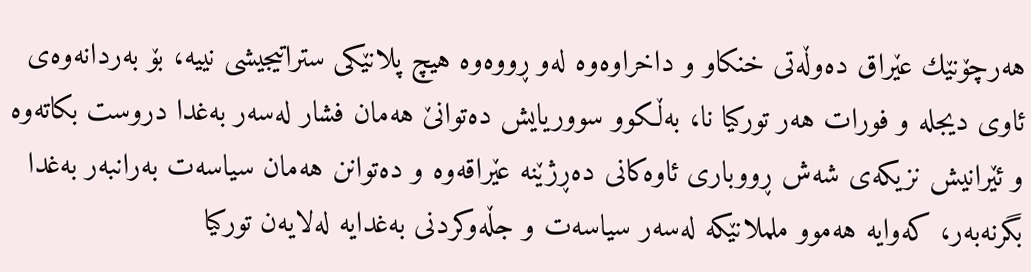هه‌رچۆنێك عێراق ده‌وڵه‌تی خنكاو و داخراوه‌وه‌ له‌و ڕووه‌وه‌ هیچ پلانێكی ستراتیجیشی نییه‌، بۆ به‌ردانه‌وه‌ی ئاوی دیجله‌ و فورات هه‌ر توركیا نا، به‌ڵكوو سووریایش ده‌توانێ هه‌مان فشار له‌سه‌ر به‌غدا دروست بكاته‌وه‌ و ئێرانیش نزیكه‌ی شه‌ش ڕووباری ئاوه‌كانی ده‌ڕژێنه‌ عێراقه‌وه‌ و ده‌توانن هه‌مان سیاسه‌ت به‌رانبه‌ر به‌غدا بگرنه‌به‌ر، كه‌وایه‌ هه‌موو ململانێكه‌ له‌سه‌ر سیاسه‌ت و جڵه‌وكردنی به‌غدایه‌ له‌لایه‌ن توركیا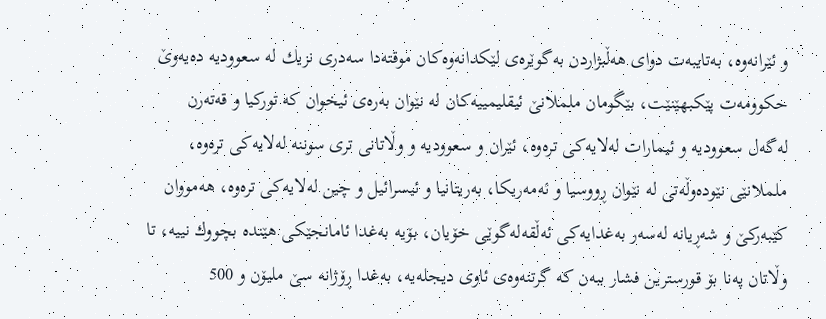و ئێرانه‌وه‌، به‌تایبه‌ت دوای هه‌ڵبژاردن به‌گوێره‌ی لێكدانه‌وه‌كان موقته‌دا سه‌دری نزیك له‌ سعوودیه‌ ده‌یه‌وێ حكوومه‌ت پێكبهێنێت، بێگومان ململانێ ئیقلیمییه‌كان له‌ نێوان به‌ره‌ی ئیخوان كه‌ توركیا و قه‌ته‌رن له‌گه‌ل سعوودیه‌ و ئیمارات له‌لایه‌كی تره‌وه‌، ئێران و سعوودیه‌ و وڵاتانی تری سوننه‌ له‌لایه‌كی تره‌وه‌، ململانێی نێوده‌وڵه‌تی له‌ نێوان ڕووسیا و ئه‌مه‌ریكا، به‌ریتانیا و ئیسرائیل و چین له‌لایه‌كی تره‌وه‌، هه‌مووان كێبه‌ركێ و شه‌ڕیانه‌ له‌سه‌ر به‌غدایه‌كی ئه‌ڵقه‌له‌گوێی خۆیان، بۆیه‌ به‌غدا ئامانجێكی هێنده‌ بچووك نییه‌، تا وڵاتان په‌نا بۆ قورسترین فشار ببه‌ن كه‌ گرتنه‌وه‌ی ئاوی دیجله‌یه‌، به‌غدا ڕۆژانه‌ سێ ملیۆن و 500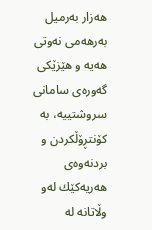هه‌زار به‌رمیل به‌رهه‌می نه‌وتی هه‌یه‌ و هێزێكی گه‌وره‌ی سامانی سروشتییه‌، به‌ كۆنتڕۆڵكردن و بردنه‌وه‌ی هه‌ریه‌كێك له‌و وڵاتانه‌ له‌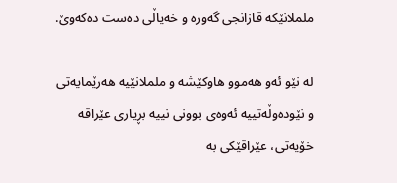ململانێكه‌ قازانجی گه‌وره‌ و خه‌یاڵی ده‌ست ده‌كه‌وێ.

له‌ نێو ئه‌و هه‌موو هاوكێشه‌ و ململانێیه‌ هه‌رێمایه‌تی و نێوده‌وڵه‌تییه‌ ئه‌وه‌ی بوونی نییه‌ بڕیاری عێراقه خۆیه‌تی، عێراقێكی به‌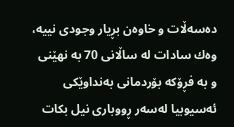ده‌سه‌ڵات و خاوه‌ن بڕیار وجودی نییه‌، وه‌ك سادات له‌ ساڵانی 70 به‌ نهێنی و به‌ فڕۆكه‌ بۆردمانی به‌نداوێكی ئه‌سیوبیا له‌سه‌ر ڕووباری نیل بكات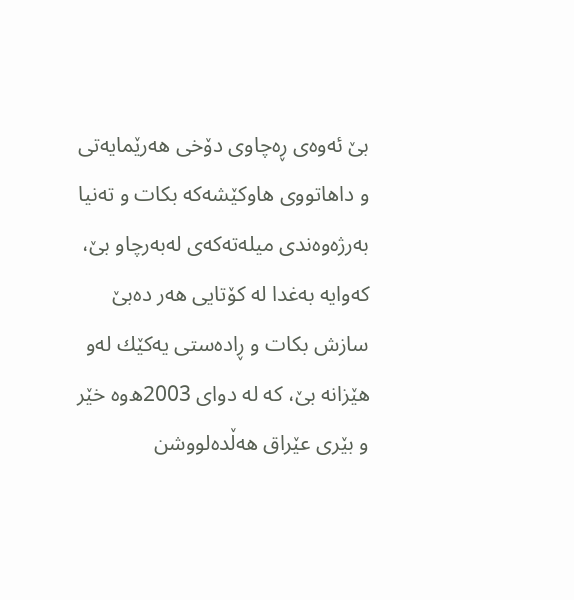بێ ئه‌وه‌ی ڕه‌چاوی دۆخی هه‌رێمایه‌تی و داهاتووی هاوكێشه‌كه‌ بكات و ته‌نیا به‌رژه‌وه‌ندی میله‌ته‌كه‌ی له‌به‌رچاو بێ، كه‌وایه‌ به‌غدا له‌ كۆتایی هه‌ر ده‌بێ سازش ‌بكات و ڕاده‌ستی یه‌كێك له‌و هێزانه‌ بێ، كه‌ له‌ دوای 2003ه‌وه‌ خێر و بێری عێراق هه‌ڵده‌لووشن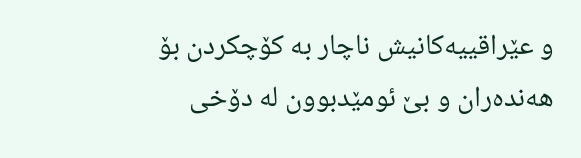و عێراقییه‌كانیش ناچار به‌ كۆچكردن بۆ هه‌نده‌ران و بێ ئومێدبوون له‌ دۆخی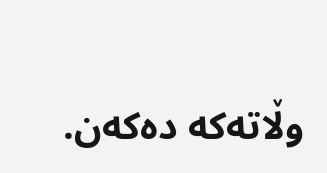وڵاته‌كه‌ ده‌كه‌ن.